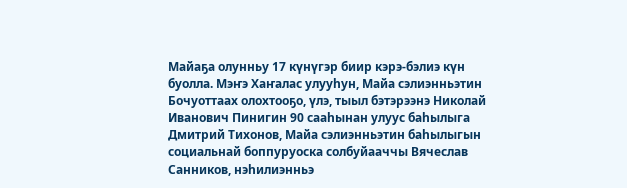Майаҕа олунньу 17 күнүгэр биир кэрэ-бэлиэ күн буолла. Мэҥэ Хаҥалас улууһун, Майа сэлиэнньэтин Бочуоттаах олохтооҕо, үлэ, тыыл бэтэрээнэ Николай Иванович Пинигин 90 сааһынан улуус баһылыга Дмитрий Тихонов, Майа сэлиэнньэтин баһылыгын социальнай боппуруоска солбуйааччы Вячеслав Санников, нэһилиэнньэ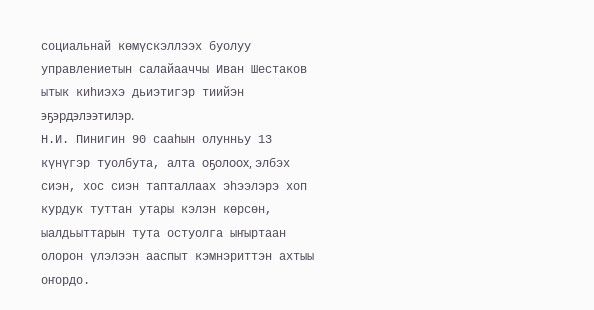социальнай көмүскэллээх буолуу управлениетын салайааччы Иван Шестаков ытык киһиэхэ дьиэтигэр тиийэн эҕэрдэлээтилэр.
Н.И. Пинигин 90 сааһын олунньу 13 күнүгэр туолбута, алта оҕолоох, элбэх сиэн, хос сиэн тапталлаах эһээлэрэ хоп курдук туттан утары кэлэн көрсөн, ыалдьыттарын тута остуолга ыҥыртаан олорон үлэлээн ааспыт кэмнэриттэн ахтыы оҥордо.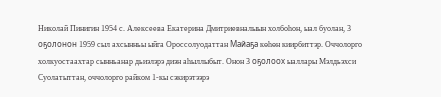Николай Пинигин 1954 с. Алексеева Екатерина Дмитриевналыын холбоһон, ыал буолан, 3 оҕолонон 1959 сыл ахсынньы ыйга Ороссолуодаттан Майаҕа көһөн киирбиттэр. Оччолорго холкуостаахтар сынньанар дьиэлэрэ диэн аһыллыбыт. Онон 3 оҕолоох ыаллары Мэлдьэхси Суолатыттан, оччолорго райком 1-кы сэкирэтээрэ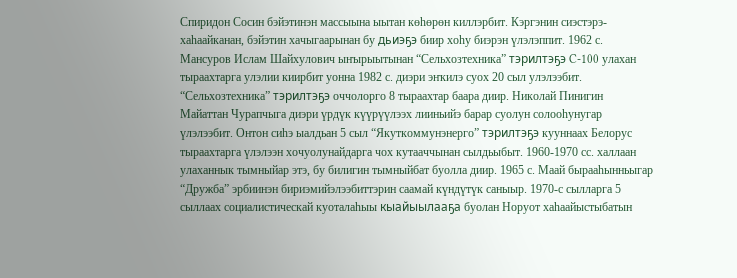Спиридон Сосин бэйэтинэн массыына ыытан көһөрөн киллэрбит. Кэргэнин сиэстэрэ-хаһаайканан, бэйэтин хачыгаарынан бу дьиэҕэ биир хоһу биэрэн үлэлэппит. 1962 с. Мансуров Ислам Шайхулович ыҥырыытынан “Сельхозтехника” тэрилтэҕэ C-100 улахан тыраахтарга улэлии киирбит уонна 1982 с. диэри эҥкилэ суох 20 сыл улэлээбит. “Сельхозтехника” тэрилтэҕэ оччолорго 8 тыраахтар баара диир. Николай Пинигин Майаттан Чурапчыга диэри үрдүк күүрүүлээх лииньийэ барар суолун солооһунугар үлэлээбит. Онтон сиһэ ыалдьан 5 сыл “Якуткоммунэнерго” тэрилтэҕэ кууннаах Белорус тыраахтарга үлэлээн хочуолунайдарга чох кутааччынан сылдьыбыт. 1960-1970 сс. халлаан улаханнык тымныйар этэ, бу билигин тымныйбат буолла диир. 1965 с. Маай бырааһынньыгар “Дружба” эрбиинэн бириэмийэлээбиттэрин саамай күндүтүк саныыр. 1970-с сылларга 5 сыллаах социалистическай куоталаһыы кыайыылааҕа буолан Норуот хаһаайыстыбатын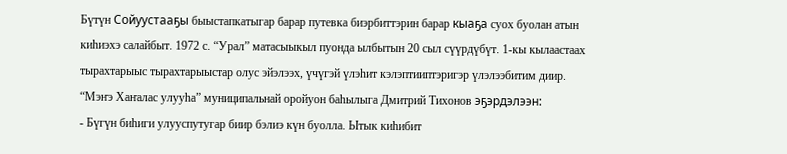Бүтүн Сойуустааҕы быыстапкатыгар барар путевка биэрбиттэрин барар кыаҕа суох буолан атын киһиэхэ салайбыт. 1972 с. “Урал” матасыыкыл пуонда ылбытын 20 сыл сүүрдүбүт. 1-кы кылаастаах тырахтарыыс тырахтарыыстар олус эйэлээх, үчүгэй үлэһит кэлэптииптэригэр үлэлээбитим диир.
“Мэҥэ Хаҥалас улууһа” муниципальнай оройуон баһылыга Дмитрий Тихонов эҕэрдэлээн:
- Бүгүн биһиги улууспутугар биир бэлиэ күн буолла. Ытык киһибит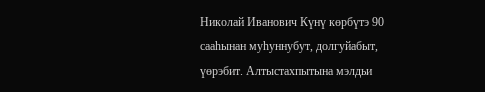Николай Иванович Күнү көрбүтэ 90 сааһынан муһуннубут, долгуйабыт, үөрэбит. Алтыстахпытына мэлдьи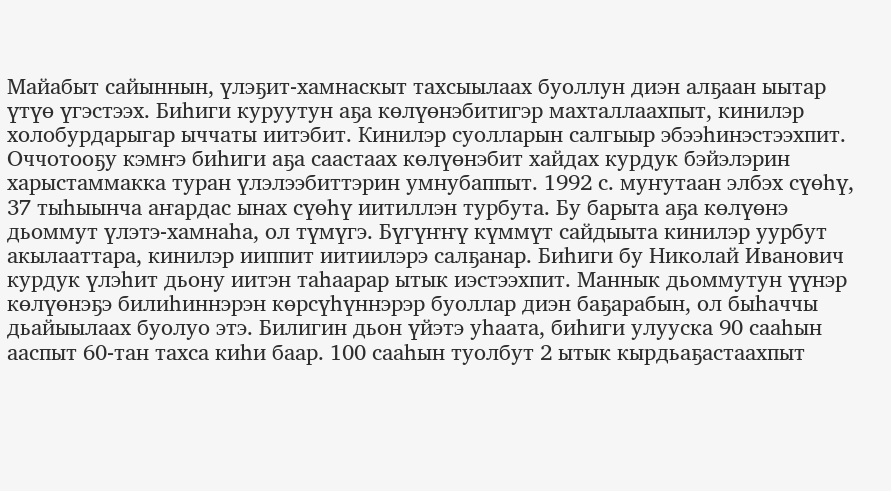Майабыт сайыннын, үлэҕит-хамнаскыт тахсыылаах буоллун диэн алҕаан ыытар үтүө үгэстээх. Биһиги куруутун аҕа көлүөнэбитигэр махталлаахпыт, кинилэр холобурдарыгар ыччаты иитэбит. Кинилэр суолларын салгыыр эбээһинэстээхпит. Оччотооҕу кэмҥэ биһиги аҕа саастаах көлүөнэбит хайдах курдук бэйэлэрин харыстаммакка туран үлэлээбиттэрин умнубаппыт. 1992 с. муҥутаан элбэх сүөһү, 37 тыһыынча аҥардас ынах сүөһү иитиллэн турбута. Бу барыта аҕа көлүөнэ дьоммут үлэтэ-хамнаһа, ол түмүгэ. Бүгүҥҥү күммүт сайдыыта кинилэр уурбут акылааттара, кинилэр ииппит иитиилэрэ салҕанар. Биһиги бу Николай Иванович курдук үлэһит дьону иитэн таһаарар ытык иэстээхпит. Маннык дьоммутун үүнэр көлүөнэҕэ билиһиннэрэн көрсүһүннэрэр буоллар диэн баҕарабын, ол быһаччы дьайыылаах буолуо этэ. Билигин дьон үйэтэ уһаата, биһиги улууска 90 сааһын ааспыт 60-тан тахса киһи баар. 100 сааһын туолбут 2 ытык кырдьаҕастаахпыт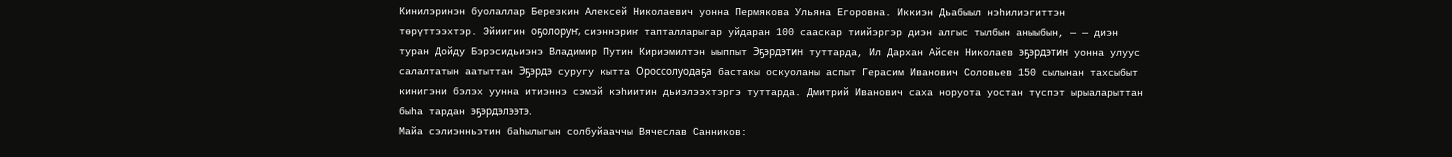Кинилэринэн буолаллар Березкин Алексей Николаевич уонна Пермякова Ульяна Егоровна. Иккиэн Дьабыыл нэһилиэгиттэн төрүттээхтэр. Эйиигин оҕолоруҥ, сиэннэриҥ тапталларыгар уйдаран 100 сааскар тиийэргэр диэн алгыс тылбын аныыбын, — — диэн туран Дойду Бэрэсидьиэнэ Владимир Путин Кириэмилтэн ыыппыт Эҕэрдэтин туттарда, Ил Дархан Айсен Николаев эҕэрдэтин уонна улуус салалтатын аатыттан Эҕэрдэ суругу кытта Ороссолуодаҕа бастакы оскуоланы аспыт Герасим Иванович Соловьев 150 сылынан тахсыбыт кинигэни бэлэх уунна итиэннэ сэмэй кэһиитин дьиэлээхтэргэ туттарда. Дмитрий Иванович саха норуота уостан түспэт ырыаларыттан быһа тардан эҕэрдэлээтэ.
Майа сэлиэнньэтин баһылыгын солбуйааччы Вячеслав Санников: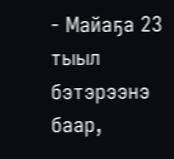- Майаҕа 23 тыыл бэтэрээнэ баар,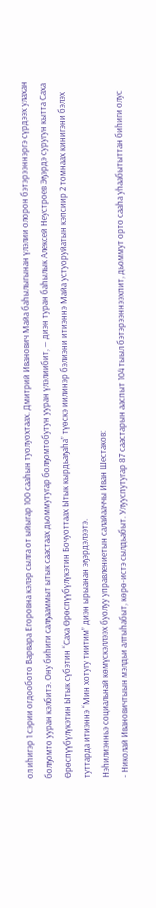ол иһигэр 1 сэрии огдообото Варвара Егоровна кэлэр сылга от ыйыгар 100 сааһын туолуохтаах. Дмитрий Иванович Майа баһылыгынан үлэлии олорон бэтэрээннэргэ сүрдээх улахан болҕомто ууран кэлбитэ. Ону биһиги салҕааммыт ытык саастаах дьоммутугар болҕомтобутун ууран үлэлиибит, — диэн туран баһылык Алексей Неустроев Эҕэрдэ суругун кытта Саха Өрөспүүбүлүкэтин Ытык сүбэтин “Саха Өрөспүүбүлүкэтин Бочуоттаах Ытык кырдьаҕаһа” түөскэ иилинэр бэлиэни итиэннэ Майа устуоруйатын кэпсиир 2 томнаах кинигэни бэлэх туттарда итиэннэ “Мин хотугу тиитим” диэн ырыанан эҕэрдэлээтэ.
Нэһилиэнньэ социальнай көмүскэллээх буолуу управлениетын салайааччы Иван Шестаков:
- Николай Ивановичтыын мэлдьи алтыһабыт, көрө-истэ сылдьабыт. Улууспутугар 87 саастарын ааспыт 104 тыыл бэтэрээннээхпит, дьоммут орто сааһа уһаабытыттан биһиги олус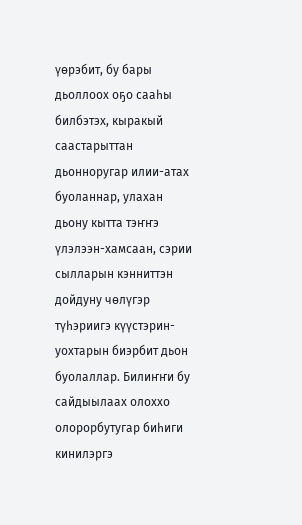үөрэбит, бу бары дьоллоох оҕо сааһы билбэтэх, кыракый саастарыттан дьонноругар илии-атах буоланнар, улахан дьону кытта тэҥҥэ үлэлээн-хамсаан, сэрии сылларын кэнниттэн дойдуну чөлүгэр түһэриигэ күүстэрин-уохтарын биэрбит дьон буолаллар. Билиҥҥи бу сайдыылаах олоххо олорорбутугар биһиги кинилэргэ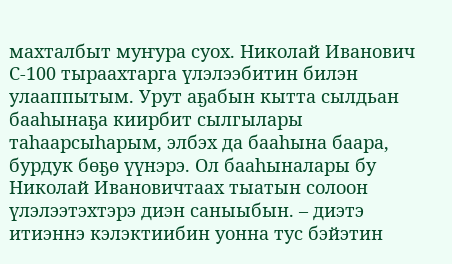махталбыт муҥура суох. Николай Иванович С-100 тыраахтарга үлэлээбитин билэн улааппытым. Урут аҕабын кытта сылдьан бааһынаҕа киирбит сылгылары таһаарсыһарым, элбэх да бааһына баара, бурдук бөҕө үүнэрэ. Ол бааһыналары бу Николай Ивановичтаах тыатын солоон үлэлээтэхтэрэ диэн саныыбын. – диэтэ итиэннэ кэлэктиибин уонна тус бэйэтин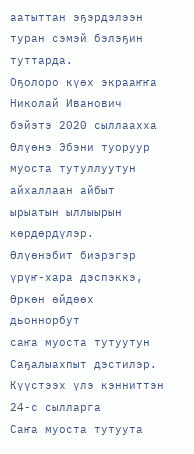аатыттан эҕэрдэлээн туран сэмэй бэлэҕин туттарда.
Оҕолоро күөх экрааҥҥа Николай Иванович бэйэтэ 2020 сыллаахха Өлүөнэ Эбэни туоруур муоста тутуллуутун айхаллаан айбыт ырыатын ыллыырын көрдөрдүлэр.
Өлүөнэбит биэрэгэр үрүҥ-хара дэспэккэ,
Өркөн өйдөөх дьоннорбут
саҥа муоста тутуутун
Саҕалыахпыт дэстилэр.
Күүстээх үлэ кэнниттэн 24-с сылларга
Саҥа муоста тутуута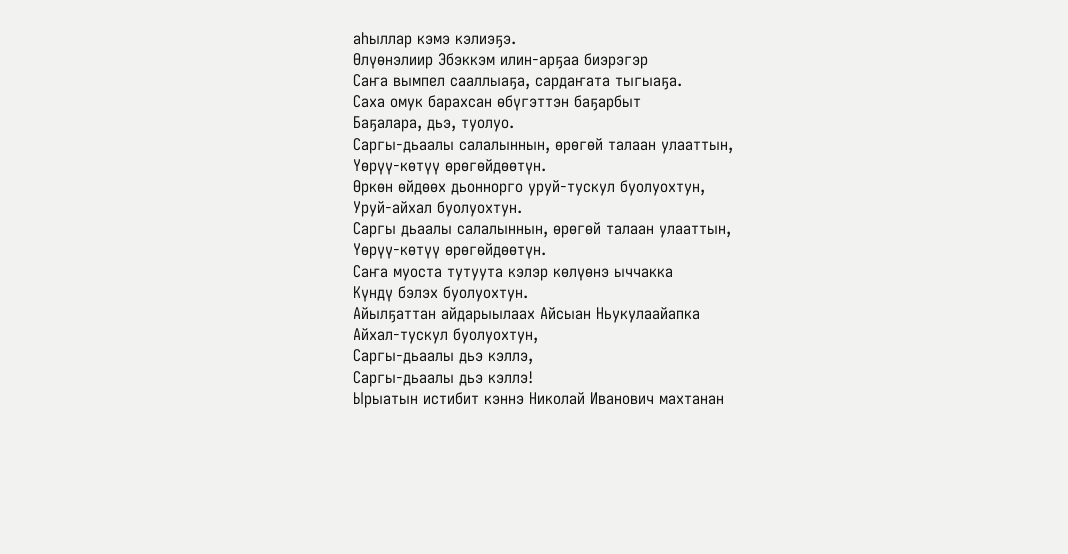аһыллар кэмэ кэлиэҕэ.
Өлүөнэлиир Эбэккэм илин-арҕаа биэрэгэр
Саҥа вымпел сааллыаҕа, сардаҥата тыгыаҕа.
Саха омук барахсан өбүгэттэн баҕарбыт
Баҕалара, дьэ, туолуо.
Саргы-дьаалы салалыннын, өрөгөй талаан улааттын,
Үөрүү-көтүү өрөгөйдөөтүн.
Өркөн өйдөөх дьоннорго уруй-тускул буолуохтун,
Уруй-айхал буолуохтун.
Саргы дьаалы салалыннын, өрөгөй талаан улааттын,
Үөрүү-көтүү өрөгөйдөөтүн.
Саҥа муоста тутуута кэлэр көлүөнэ ыччакка
Күндү бэлэх буолуохтун.
Айылҕаттан айдарыылаах Айсыан Ньукулаайапка
Айхал-тускул буолуохтун,
Саргы-дьаалы дьэ кэллэ,
Саргы-дьаалы дьэ кэллэ!
Ырыатын истибит кэннэ Николай Иванович махтанан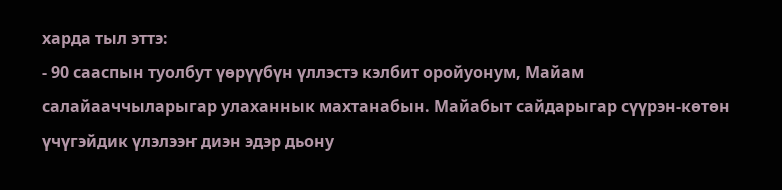харда тыл эттэ:
- 90 сааспын туолбут үөрүүбүн үллэстэ кэлбит оройуонум, Майам салайааччыларыгар улаханнык махтанабын. Майабыт сайдарыгар сүүрэн-көтөн үчүгэйдик үлэлээҥ диэн эдэр дьону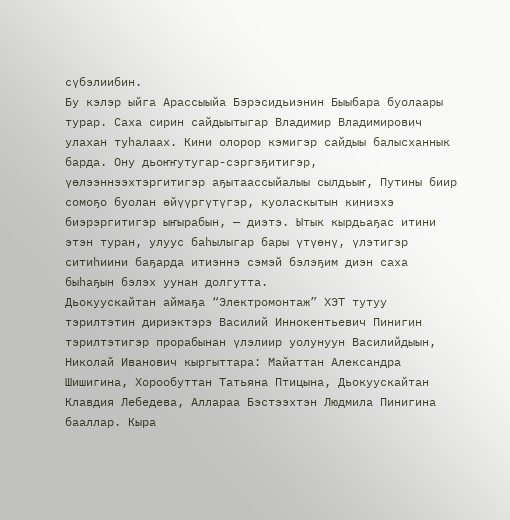сүбэлиибин.
Бу кэлэр ыйга Арассыыйа Бэрэсидьиэнин Быыбара буолаары турар. Саха сирин сайдыытыгар Владимир Владимирович улахан туһалаах. Кини олорор кэмигэр сайдыы балысханнык барда. Ону дьоҥҥутугар-сэргэҕитигэр, үөлээннээхтэргитигэр аҕытаассыйалыы сылдьыҥ, Путины биир сомоҕо буолан өйүүргүтүгэр, куоласкытын киниэхэ биэрэргитигэр ыҥырабын, — диэтэ. Ытык кырдьаҕас итини этэн туран, улуус баһылыгар бары үтүөнү, үлэтигэр ситиһиини баҕарда итиэннэ сэмэй бэлэҕим диэн саха быһаҕын бэлэх уунан долгутта.
Дьокуускайтан аймаҕа “Электромонтаж” ХЭТ тутуу тэрилтэтин дириэктэрэ Василий Иннокентьевич Пинигин тэрилтэтигэр прорабынан үлэлиир уолунуун Василийдыын, Николай Иванович кыргыттара: Майаттан Александра Шишигина, Хорообуттан Татьяна Птицына, Дьокуускайтан Клавдия Лебедева, Аллараа Бэстээхтэн Людмила Пинигина бааллар. Кыра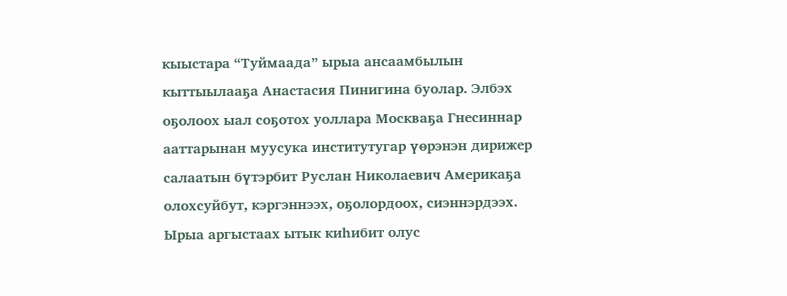кыыстара “Туймаада” ырыа ансаамбылын кыттыылааҕа Анастасия Пинигина буолар. Элбэх оҕолоох ыал соҕотох уоллара Москваҕа Гнесиннар ааттарынан муусука институтугар үөрэнэн дирижер салаатын бүтэрбит Руслан Николаевич Америкаҕа олохсуйбут, кэргэннээх, оҕолордоох, сиэннэрдээх.
Ырыа аргыстаах ытык киһибит олус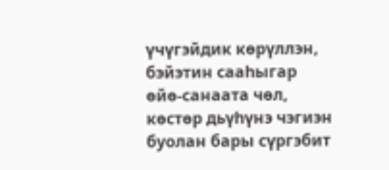үчүгэйдик көрүллэн, бэйэтин сааһыгар өйө-санаата чөл, көстөр дьүһүнэ чэгиэн буолан бары сүргэбит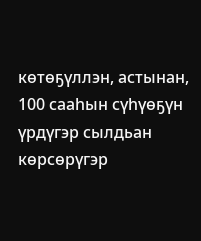көтөҕүллэн, астынан, 100 сааһын сүһүөҕүн үрдүгэр сылдьан көрсөрүгэр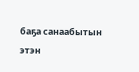баҕа санаабытын этэн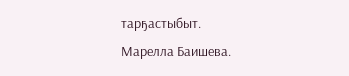тарҕастыбыт.
Марелла Баишева.